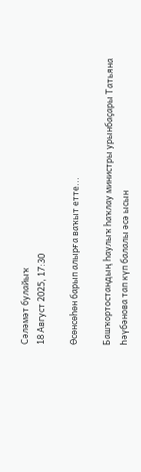Сәләмәт булайыҡ
18 Август 2025, 17:30

Өсөнсөһөн барып алырға ваҡыт етте...

Башҡортостандың һаулыҡ һаҡлау министры урынбаҫары Татьяна Һәүбәнова тап күп балалы әсә ысын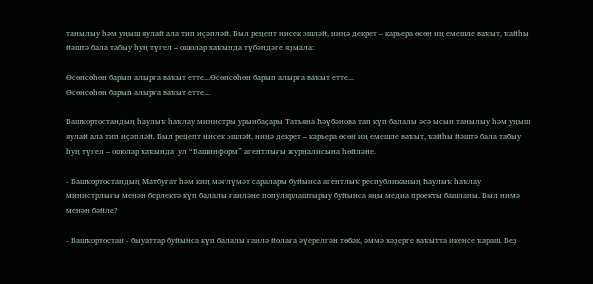танылыу һәм уңыш яулай ала тип иҫәпләй. Был рецепт нисек эшләй, ниңә декрет – карьера өсөн иң емешле ваҡыт, ҡайһы йәштә бала табыу һуң түгел – ошолар хаҡында түбәндәге яҙмала:

Өсөнсөһөн барып алырға ваҡыт етте...Өсөнсөһөн барып алырға ваҡыт етте...
Өсөнсөһөн барып алырға ваҡыт етте...

Башҡортостандың һаулыҡ һаҡлау министры урынбаҫары Татьяна Һәүбәнова тап күп балалы әсә ысын танылыу һәм уңыш яулай ала тип иҫәпләй. Был рецепт нисек эшләй, ниңә декрет – карьера өсөн иң емешле ваҡыт, ҡайһы йәштә бала табыу һуң түгел – ошолар хаҡында  ул “Башинформ” агентлығы журналисына һөйләне.

- Башҡортостандың Матбуғат һәм киң мәғлүмәт саралары буйынса агентлыҡ республиканың Һаулыҡ һаҡлау министрлығы менән берлектә күп балалы ғаиләне популярлаштырыу буйынса яңы медиа проекты башланы. Был нимә менән бәйле?

- Башҡортостан - быуаттар буйынса күп балалы ғаилә йолаға әүерелгән төбәк, әммә хәҙерге ваҡытта икенсе ҡараш. Беҙ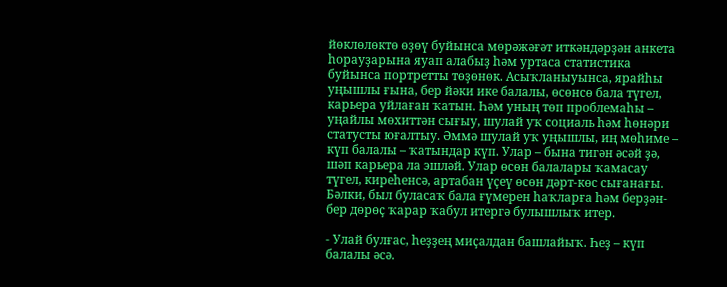йөклөлөктө өҙөү буйынса мөрәжәғәт иткәндәрҙән анкета һорауҙарына яуап алабыҙ һәм уртаса статистика буйынса портретты төҙөнөк. Асыҡланыуынса, ярайһы уңышлы ғына, бер йәки ике балалы, өсөнсө бала түгел, карьера уйлаған ҡатын. Һәм уның төп проблемаһы – уңайлы мөхиттән сығыу, шулай уҡ социаль һәм һөнәри статусты юғалтыу. Әммә шулай уҡ уңышлы, иң мөһиме – күп балалы – ҡатындар күп. Улар – бына тигән әсәй ҙә, шәп карьера ла эшләй. Улар өсөн балалары ҡамасау түгел, киреһенсә, артабан үҫеү өсөн дәрт-көс сығанағы. Бәлки, был буласаҡ бала ғүмерен һаҡларға һәм берҙән-бер дөрөҫ ҡарар ҡабул итергә булышлыҡ итер.

- Улай булғас, һеҙҙең миҫалдан башлайыҡ. Һеҙ – күп балалы әсә.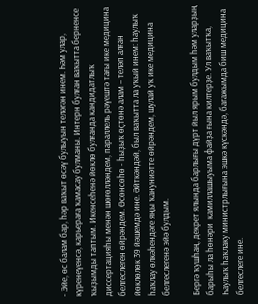- Эйе, өс балам бар, һәр ваҡыт өсәү булыуын теләгән инем. Һәм улар, күренеүенсә, карьераға ҡамасау булманы. Интерн булған ваҡытта берненсе ҡыҙымды таптым. Икенсеһенә йөклө булғанда кандидатлыҡ диссертацияһы менән шөғөлләндем, параллель рәүештә тағы ике медицина белгеслеген өйрәндем. Өсөнсөһө - һыҙыҡ өҫтөнә алам – теләп алған йөклөлөк 39 йәшемдә ине. Әйткәндәй, был ваҡытта ла уҡый инем: һаулыҡ һаҡлау өлкәһендәге яңы ҡануниәтте өйрәндем, шулай уҡ ике медицина белгеслегенә эйә булдым.

Бергә ҡушһаң, декрет ялында барлығы дүрт йыл ярым булдым һәм уларҙың барыһы ла һөнәри  камиллашыуыма файҙа ғына килтерҙе. Ул ваҡытҡа, Һаулыҡ һаҡлаку министрлығына эшкә күскәндә, багажымда биш медицина белгеслеге ине.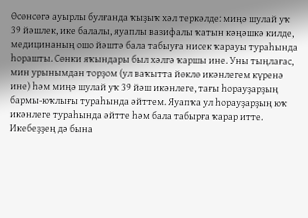Өсөнсөгә ауырлы булғанда ҡыҙыҡ хәл теркәлде: миңә шулай уҡ  39 йәшлек, ике балалы, яуаплы вазифалы ҡатын кәңәшкә килде, медицинаның ошо йәштә бала табыуға нисек ҡарауы тураһында һорашты. Сөнки яҡындары был хәлгә ҡаршы ине. Уны тыңлағас, мин урынымдан торҙом (ул ваҡытта йөклө икәнлегем күренә ине) һәм миңә шулай уҡ 39 йәш икәнлеге, тағы һорауҙарҙың бармы-юҡлығы тураһында әйттем. Яуапҡа ул һорауҙарҙың юҡ икәнлеге тураһында әйтте һәм бала табырға ҡарар итте. Икебеҙҙең дә бына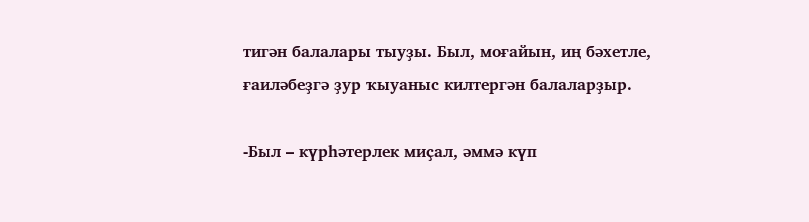тигән балалары тыуҙы. Был, моғайын, иң бәхетле, ғаиләбеҙгә ҙур ҡыуаныс килтергән балаларҙыр.

-Был – күрһәтерлек миҫал, әммә күп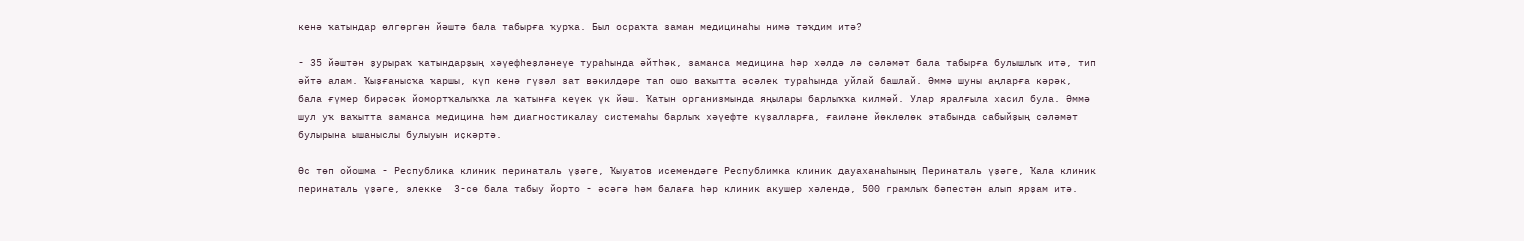кенә ҡатындар өлгөргән йәштә бала табырға ҡурҡа. Был осраҡта заман медицинаһы нимә тәҡдим итә?

- 35 йәштән ҙурыраҡ ҡатындарҙың хәүефһеҙләнеүе тураһында әйтһәк, заманса медицина һәр хәлдә лә сәләмәт бала табырға булышлыҡ итә, тип әйтә алам. Ҡыҙғанысҡа ҡаршы, күп кенә гүзәл зат вәкилдәре тап ошо ваҡытта әсәлек тураһында уйлай башлай. Әммә шуны аңларға кәрәк, бала ғүмер бирәсәк йомортҡалыҡҡа ла ҡатынға кеүек үк йәш. Ҡатын организмында яңылары барлыҡҡа килмәй. Улар яралғыла хасил була. Әммә шул уҡ ваҡытта заманса медицина һәм диагностикалау системаһы барлыҡ хәүефте күҙалларға, ғаиләне йөклөлөк этабында сабыйҙың сәләмәт булырына ышаныслы булыуын иҫкәртә.

Өс төп ойошма - Республика клиник перинаталь үҙәге, Ҡыуатов исемендәге Республимка клиник дауаханаһының Перинаталь үҙәге, Ҡала клиник перинаталь үҙәге, элекке  3-сө бала табыу йорто - әсәгә һәм балаға һәр клиник акушер хәлендә, 500 грамлыҡ бәпестән алып ярҙам итә.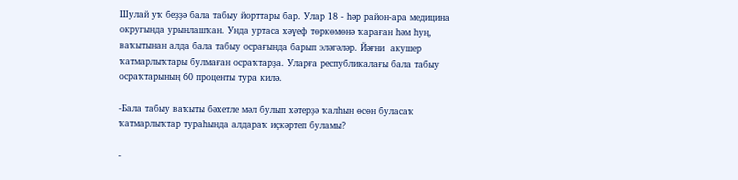Шулай уҡ беҙҙә бала табыу йорттары бар. Улар 18 - һәр район-ара медицина округында урынлашҡан. Унда уртаса хәүеф төркөмөнә ҡараған һәм һуң, ваҡытынан алда бала табыу осрағында барып эләгәләр. Йәғни  акушер ҡатмарлыҡтары булмаған осраҡтарҙа. Уларға республикалағы бала табыу осраҡтарының 60 проценты тура килә.

-Бала табыу ваҡыты бәхетле мәл булып хәтерҙә ҡалһын өсөн буласаҡ ҡатмарлыҡтар тураһында алдараҡ иҫкәртеп буламы?

-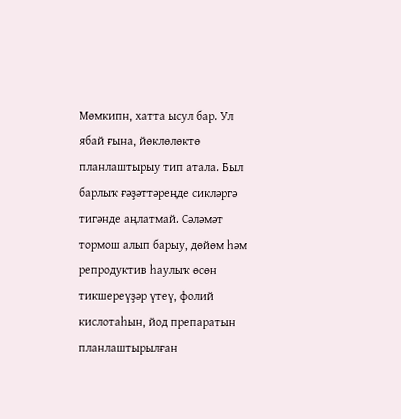Мөмкипн, хатта ысул бар. Ул ябай ғына, йөклөлөктө планлаштырыу тип атала. Был барлыҡ ғәҙәттәреңде сикләргә тигәнде аңлатмай. Сәләмәт тормош алып барыу, дөйөм һәм репродуктив һаулыҡ өсөн тикшереүҙәр үтеү, фолий кислотаһын, йод препаратын планлаштырылған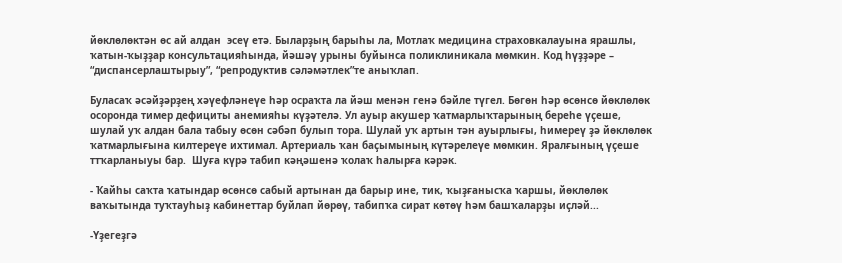йөклөлөктән өс ай алдан  эсеү етә. Быларҙың барыһы ла, Мотлаҡ медицина страховкалауына ярашлы, ҡатын-ҡыҙҙар консультацияһында, йәшәү урыны буйынса поликлиникала мөмкин. Код һүҙҙәре – “диспансерлаштырыу”, “репродуктив сәләмәтлек”те аныҡлап.

Буласаҡ әсәйҙәрҙең хәүефләнеүе һәр осраҡта ла йәш менән генә бәйле түгел. Бөгөн һәр өсөнсө йөклөлөк осоронда тимер дефициты анемияһы күҙәтелә. Ул ауыр акушер ҡатмарлыҡтарының береһе үҫеше, шулай уҡ алдан бала табыу өсөн сәбәп булып тора. Шулай уҡ артын тән ауырлығы, һимереү ҙә йөклөлөк ҡатмарлығына килтереүе ихтимал. Артериаль ҡан баҫымының күтәрелеүе мөмкин. Яралғының үҫеше ттҡарланыуы бар.  Шуға күрә табип кәңәшенә ҡолаҡ һалырға кәрәк.

- Ҡайһы саҡта ҡатындар өсөнсө сабый артынан да барыр ине, тик, ҡыҙғанысҡа ҡаршы, йөклөлөк ваҡытында туҡтауһыҙ кабинеттар буйлап йөрөү, табипҡа сират көтөү һәм башҡаларҙы иҫләй...

-Үҙегеҙгә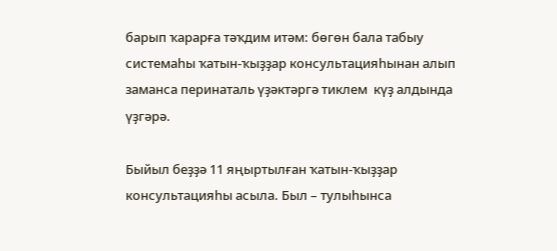барып ҡарарға тәҡдим итәм: бөгөн бала табыу системаһы ҡатын-ҡыҙҙар консультацияһынан алып заманса перинаталь үҙәктәргә тиклем  күҙ алдында үҙгәрә.

Быйыл беҙҙә 11 яңыртылған ҡатын-ҡыҙҙар консультацияһы асыла. Был – тулыһынса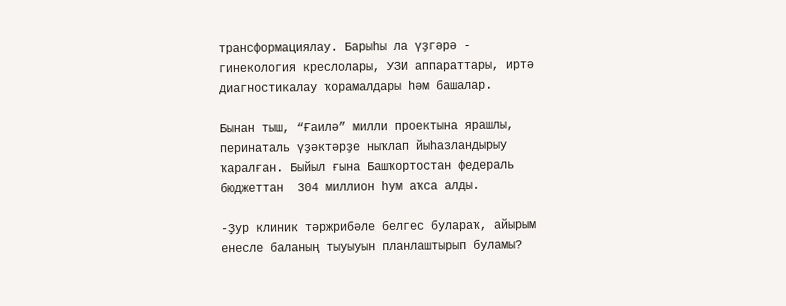трансформациялау. Барыһы ла үҙгәрә - гинекология креслолары, УЗИ аппараттары, иртә диагностикалау ҡорамалдары һәм башалар.

Бынан тыш, “Ғаилә” милли проектына ярашлы, перинаталь үҙәктәрҙе ныҡлап йыһазландырыу ҡаралған. Быйыл ғына Башҡортостан федераль бюджеттан  304 миллион һум аҡса алды.

-Ҙур клиник тәржрибәле белгес булараҡ, айырым енесле баланың тыуыуын планлаштырып буламы?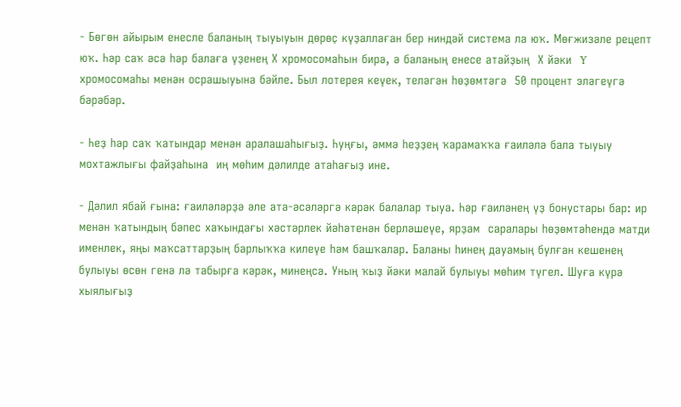- Бөгөн айырым енесле баланың тыуыуын дөрөҫ күҙаллаған бер ниндәй система ла юҡ. Мөғжизәле рецепт юҡ. Һәр саҡ әсә һәр балаға үҙенең Х хромосомаһын бирә, ә баланың енесе атайҙың  Х йәки  Y хромосомаһы менән осрашыуына бәйле. Был лотерея кеүек, теләгән һөҙөмтәгә  50 процент эләгеүгә бәрәбәр.

- Һеҙ һәр саҡ ҡатындар менән аралашаһығыҙ. Һуңғы, әммә һеҙҙең ҡарамаҡҡа ғаиләлә бала тыуыу мохтажлығы файҙаһына  иң мөһим дәлилде атаһағыҙ ине.

- Дәлил ябай ғына: ғаиләләрҙә әле ата-әсәләргә кәрәк балалар тыуа. Һәр ғаиләнең үҙ бонустары бар: ир менән ҡатындың бәпес хаҡындағы хәстәрлек йәһәтенән берләшеүе, ярҙам  саралары һөҙөмтәһендә матди именлек, яңы маҡсаттарҙың барлыҡҡа килеүе һәм башҡалар. Баланы һинең дауамың булған кешенең булыуы өсөн генә лә табырға кәрәк, минеңсә. Уның ҡыҙ йәки малай булыуы мөһим түгел. Шуға күрә хыялығыҙ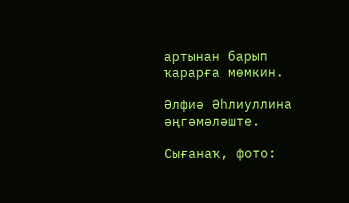артынан барып ҡарарға мөмкин.

Әлфиә Әһлиуллина әңгәмәләште.

Сығанаҡ, фото: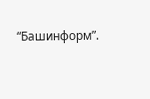“Башинформ”.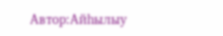Автор:Айһылыу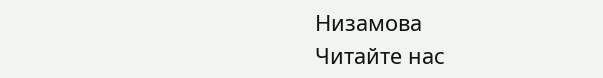Низамова
Читайте нас